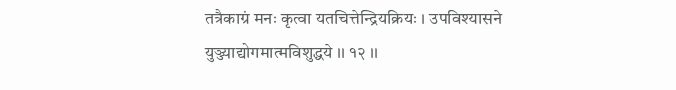तत्रैकाग्रं मनः कृत्वा यतचित्तेन्द्रियक्रियः । उपविश्यासने युञ्ज्याद्योगमात्मविशुद्धये ।। १२ ।।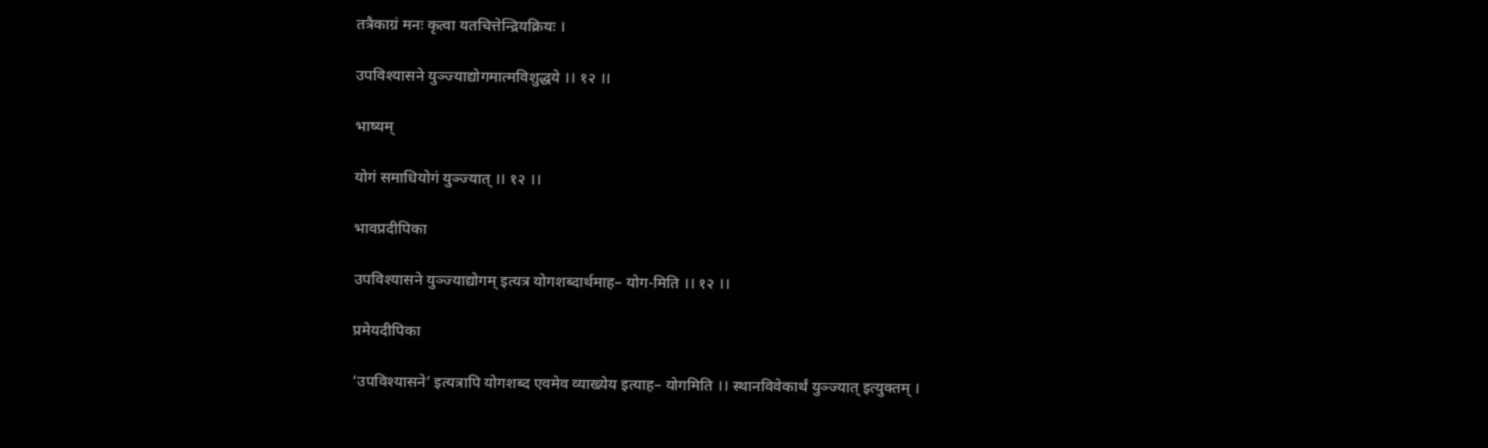तत्रैकाग्रं मनः कृत्वा यतचित्तेन्द्रियक्रियः ।

उपविश्यासने युञ्ज्याद्योगमात्मविशुद्धये ।। १२ ।।

भाष्यम्

योगं समाधियोगं युञ्ज्यात् ।। १२ ।।

भावप्रदीपिका

उपविश्यासने युञ्ज्याद्योगम् इत्यत्र योगशब्दार्थमाह– योग-मिति ।। १२ ।।

प्रमेयदीपिका

‘उपविश्यासने’ इत्यत्रापि योगशब्द एवमेव व्याख्येय इत्याह– योगमिति ।। स्थानविवेकार्थं युञ्ज्यात् इत्युक्तम् ।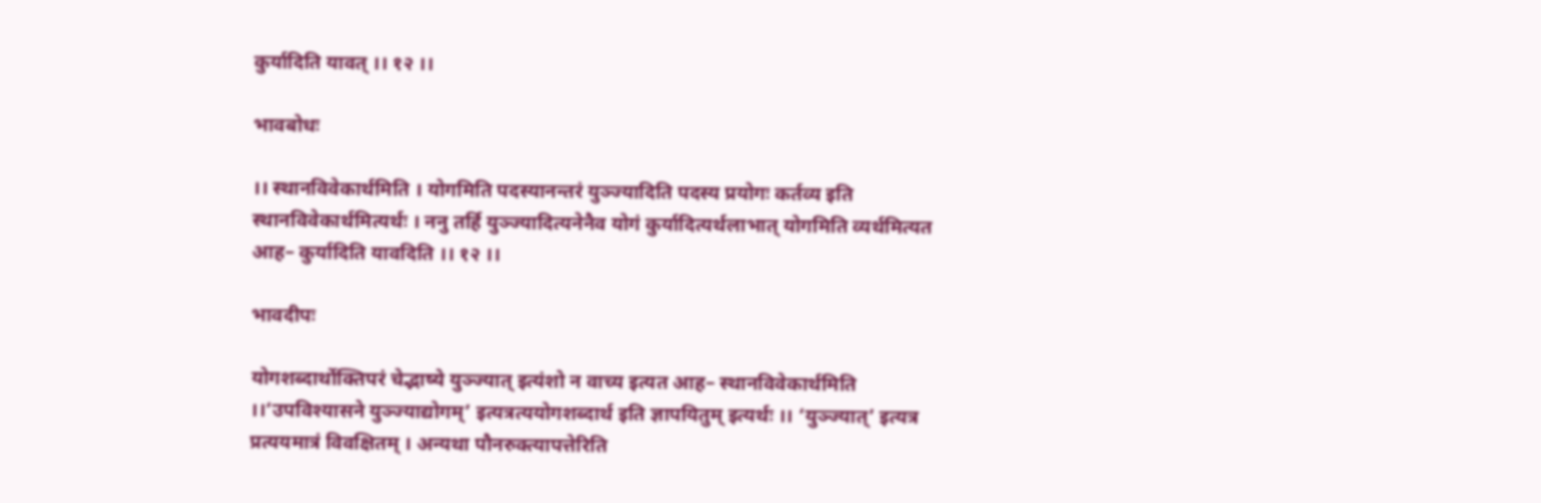कुर्यादिति यावत् ।। १२ ।।

भावबोधः

।। स्थानविवेकार्थमिति । योगमिति पदस्यानन्तरं युञ्ज्यादिति पदस्य प्रयोगः कर्तव्य इति स्थानविवेकार्थमित्यर्थः । ननु तर्हि युञ्ज्यादित्यनेनैव योगं कुर्यादित्यर्थलाभात् योगमिति व्यर्थमित्यत आह– कुर्यादिति यावदिति ।। १२ ।।

भावदीपः

योगशब्दार्थोक्तिपरं चेद्भाष्ये युञ्ज्यात् इत्यंशो न वाच्य इत्यत आह– स्थानविवेकार्थमिति ।।‘उपविश्यासने युञ्ज्याद्योगम्’ इत्यत्रत्ययोगशब्दार्थ इति ज्ञापयितुम् इत्यर्थः ।। ‘युञ्ज्यात्’ इत्यत्र प्रत्ययमात्रं विवक्षितम् । अन्यथा पौनरुक्त्यापत्तेरिति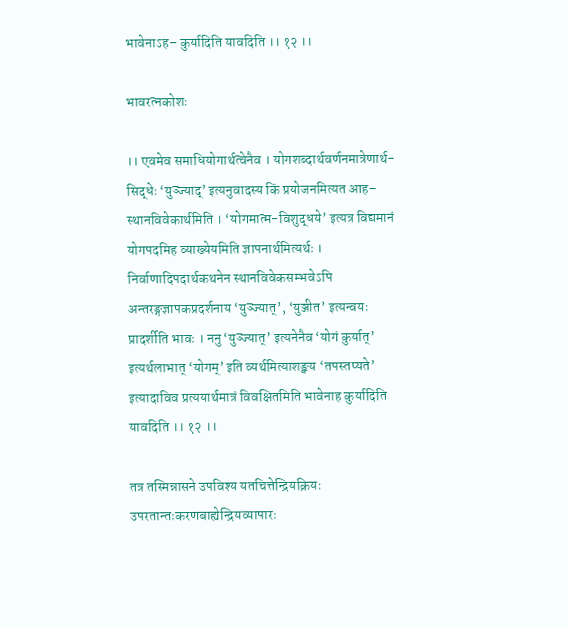भावेनाऽह– कुर्यादिति यावदिति ।। १२ ।।

भावरत्नकोशः

।। एवमेव समाधियोगार्थत्वेनैव । योगशब्दार्थवर्णनमात्रेणार्थ-सिद्धेः ‘युञ्ज्याद्’ इत्यनुवादस्य किं प्रयोजनमित्यत आह– स्थानविवेकार्थमिति । ‘योगमात्म-विशुद्धये’ इत्यत्र विद्यमानं योगपदमिह व्याख्येयमिति ज्ञापनार्थमित्यर्थः । निर्वाणादिपदार्थकथनेन स्थानविवेकसम्भवेऽपि अन्तरङ्गज्ञापकप्रदर्शनाय ‘युञ्ज्यात्’, ‘युञ्जीत’ इत्यन्वयः प्रादर्शीति भावः । ननु ‘युञ्ज्यात्’ इत्यनेनैव ‘योगं कुर्यात्’ इत्यर्थलाभात् ‘योगम्’ इति व्यर्थमित्याशङ्क्य ‘तपस्तप्यते’ इत्यादाविव प्रत्ययार्थमात्रं विवक्षितमिति भावेनाह कुर्यादिति यावदिति ।। १२ ।।

तत्र तस्मिन्नासने उपविश्य यतचित्तेन्द्रियक्रियः उपरतान्तःकरणबाह्येन्द्रियव्यापारः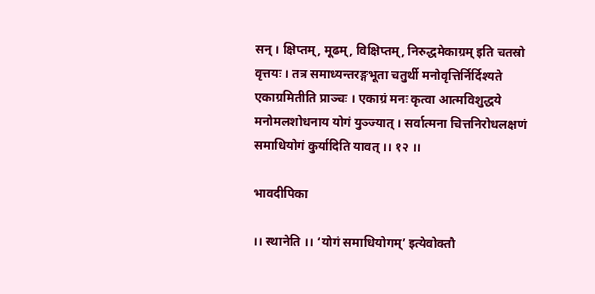सन् । क्षिप्तम्, मूढम्, विक्षिप्तम्, निरुद्धमेकाग्रम् इति चतस्रो वृत्तयः । तत्र समाध्यन्तरङ्गभूता चतुर्थी मनोवृत्तिर्निर्दिश्यते एकाग्रमितीति प्राञ्चः । एकाग्रं मनः कृत्वा आत्मविशुद्धये मनोमलशोधनाय योगं युञ्ज्यात् । सर्वात्मना चित्तनिरोधलक्षणं समाधियोगं कुर्यादिति यावत् ।। १२ ।।

भावदीपिका

।। स्थानेति ।। ‘योगं समाधियोगम्’ इत्येवोक्तौ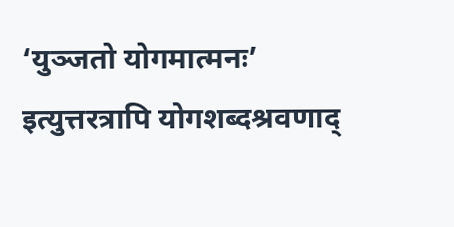‘युञ्जतो योगमात्मनः’ इत्युत्तरत्रापि योगशब्दश्रवणाद्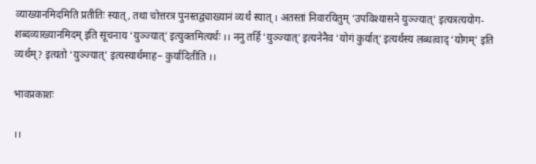व्याख्यानमिदमिति प्रतीतिः स्यात्, तथा चोत्तरत्र पुनस्तद्व्याख्यानं व्यर्थं स्यात् । अतस्तां निवारयितुम् ‘उपविश्यासने युञ्ज्यात्’ इत्यत्रत्ययोग-शब्दव्याख्यानमिदम् इति सूचनाय ‘युञ्ज्यात्’ इत्युक्तमित्यर्थः ।। ननु तर्हि ‘युञ्ज्यात्’ इत्यनेनैव ‘योगं कुर्यात्’ इत्यर्थस्य लब्धत्वाद् ‘योगम्’ इति व्यर्थम्? इत्यतो ‘युञ्ज्यात्’ इत्यस्यार्थमाह– कुर्यादितीति ।।

भावप्रकाशः

।।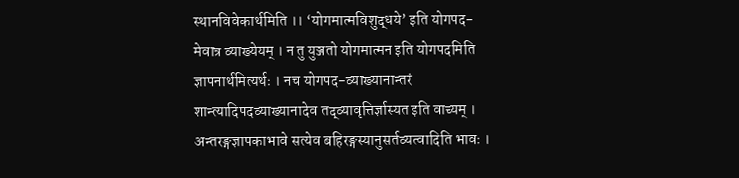स्थानविवेकार्थमिति ।। ‘योगमात्मविशुद्धये’ इति योगपद-मेवात्र व्याख्येयम् । न तु युञ्जतो योगमात्मन इति योगपदमिति ज्ञापनार्थमित्यर्थः । नच योगपद-व्याख्यानान्तरं शान्त्यादिपदव्याख्यानादेव तद्व्यावृत्तिर्ज्ञास्यत इति वाच्यम् । अन्तरङ्गज्ञापकाभावे सत्येव बहिरङ्गस्यानुसर्तव्यत्वादिति भावः ।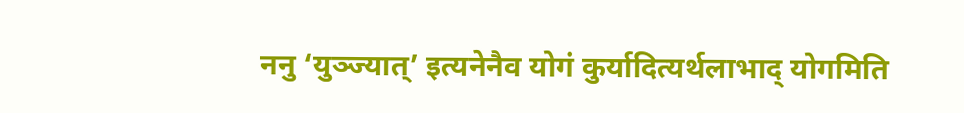ननु ‘युञ्ज्यात्’ इत्यनेनैव योगं कुर्यादित्यर्थलाभाद् योगमिति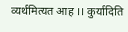व्यर्थमित्यत आह ।। कुर्यादिति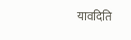यावदिति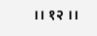।। १२ ।।